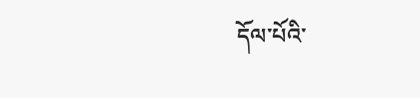དོལ་པོའི་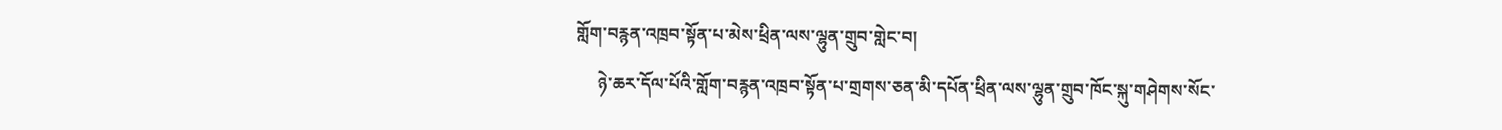གློག་བརྙན་འཁྲབ་སྟོན་པ་མེས་ཕྲིན་ལས་ལྷུན་གྲུབ་གླེང་བ།
     ཉེ་ཆར་དོལ་པོའི་གློག་བརྙན་འཁྲབ་སྟོན་པ་གྲགས་ཅན་མི་དཔོན་ཕྲིན་ལས་ལྷུན་གྲུབ་ཁོང་སྐུ་གཤེགས་སོང་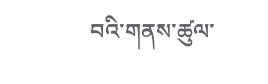བའི་གནས་ཚུལ་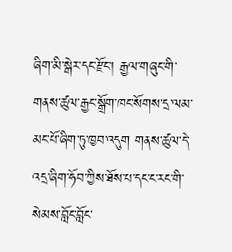ཞིག་མི་སྒེར་དང་རྫོང་། རྒྱལ་གཞུང་གི་གནས་ཚུལ་རྒྱང་སྒྲོག་ཁང་སོགས་དྲ་ལམ་མང་པོ་ཞིག་ཏུ་ཁྱབ་འདུག གནས་ཚུལ་དེ་འདྲ་ཞིག་ཧོབ་ཀྱིས་ཐོས་པ་དང་ང་རང་གི་སེམས་བློང་བློང་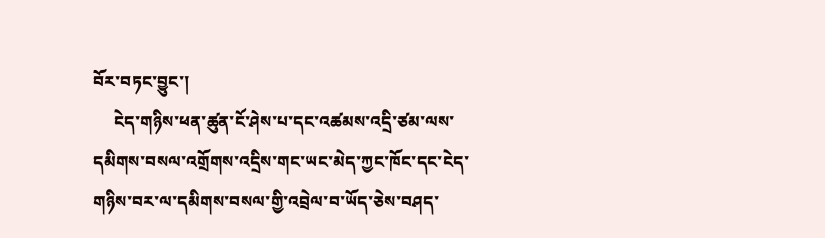བོར་བཏང་བྱུང་།
     ངེད་གཉིས་ཕན་ཚུན་ངོ་ཤེས་པ་དང་འཚམས་འདྲི་ཙམ་ལས་དམིགས་བསལ་འགྲོགས་འདྲིས་གང་ཡང་མེད་ཀྱང་ཁོང་དང་ངེད་གཉིས་བར་ལ་དམིགས་བསལ་གྱི་འབྲེལ་བ་ཡོད་ཅེས་བཤད་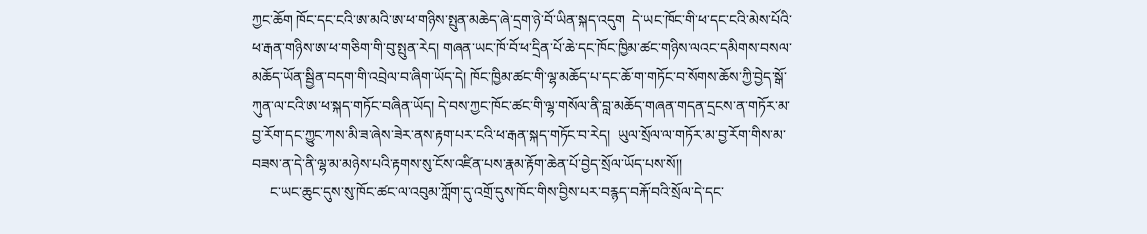ཀྱང་ཆོག ཁོང་དང་ངའི་ཨ་མའི་ཨ་ཕ་གཉིས་སྤུན་མཆེད་ཞེ་དྲག་ཉེ་བོ་ཡིན་སྐད་འདུག  དེ་ཡང་ཁོང་གི་ཕ་དང་ངའི་མེས་པོའི་ཕ་རྒན་གཉིས་ཨ་ཕ་གཅིག་གི་བུ་སྤུན་རེད། གཞན་ཡང་ཁོ་བོ་ཕ་དྲིན་པོ་ཆེ་དང་ཁོང་ཁྱིམ་ཚང་གཉིས་ལའང་དམིགས་བསལ་མཆོད་ཡོན་སྦྱིན་བདག་གི་འབྲེལ་བ་ཞིག་ཡོད་དེ། ཁོང་ཁྱིམ་ཚང་གི་ལྷ་མཆོད་པ་དང་ཆོ་ག་གཏོང་བ་སོགས་ཆོས་ཀྱི་བྱེད་སྒོ་ཀུན་ལ་ངའི་ཨ་ཕ་སྐད་གཏོང་བཞིན་ཡོད། དེ་བས་ཀྱང་ཁོང་ཚང་གི་ལྷ་གསོལ་ནི་བླ་མཆོད་གཞན་གདན་དྲངས་ན་གཏོར་མ་བྱ་རོག་དང་ཀྱུང་ཀས་མི་ཟ་ཞེས་ཟེར་ནས་རྟག་པར་ངའི་ཕ་རྒན་སྐད་གཏོང་བ་རེད།  ཡུལ་སྲོལ་ལ་གཏོར་མ་བྱ་རོག་གིས་མ་བཟས་ན་དེ་ནི་ལྷ་མ་མཉེས་པའི་རྟགས་སུ་ངོས་འཛིན་པས་རྣམ་རྟོག་ཆེན་པོ་བྱེད་སྲོལ་ཡོད་པས་སོ།།
     ང་ཡང་ཆུང་དུས་སུ་ཁོང་ཚང་ལ་འབུམ་ཀློག་དུ་འགྲོ་དུས་ཁོང་གིས་བྱིས་པར་བརྙད་བརྐོ་བའི་སྲོལ་དེ་དང་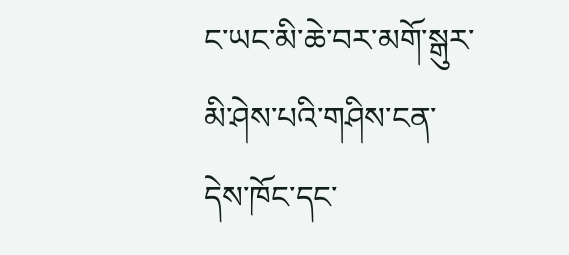ང་ཡང་མི་ཆེ་བར་མགོ་སྒུར་མི་ཤེས་པའི་གཤིས་ངན་དེས་ཁོང་དང་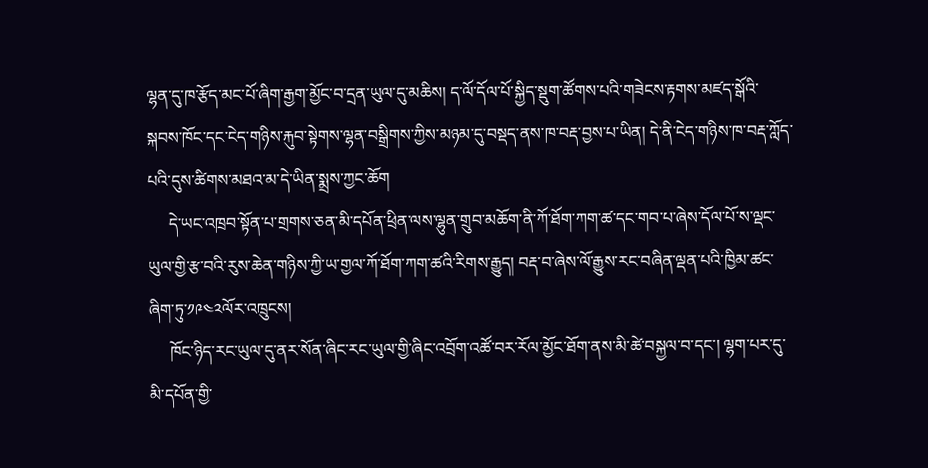ལྷན་དུ་ཁ་རྩོད་མང་པོ་ཞིག་རྒྱག་མྱོང་བ་དྲན་ཡུལ་དུ་མཆིས། ད་ལོ་དོལ་པོ་སྐྱིད་སྡུག་ཚོགས་པའི་གཟེངས་རྟགས་མཛད་སྒོའི་སྐབས་ཁོང་དང་ངེད་གཉིས་རྐུབ་སྟེགས་ལྷན་བསྒྲིགས་ཀྱིས་མཉམ་དུ་བསྡད་ནས་ཁ་བརྡ་བྱས་པ་ཡིན། དེ་ནི་ངེད་གཉིས་ཁ་བརྡ་ཀློད་པའི་དུས་ཚིགས་མཐའ་མ་དེ་ཡིན་སྨྲས་ཀྱང་ཆོག
     དེ་ཡང་འཁྲབ་སྟོན་པ་གྲགས་ཅན་མི་དཔོན་ཕྲིན་ལས་ལྷུན་གྲུབ་མཆོག་ནི་ཀོ་ཐོག་ཀག་ཚ་དང་གབ་པ་ཞེས་དོལ་པོ་ས་ལྡང་ཡུལ་གྱི་རྩ་བའི་རུས་ཆེན་གཉིས་ཀྱི་ཡ་གྱལ་ཀོ་ཐོག་ཀག་ཚའི་རིགས་རྒྱུད། བརྡ་བ་ཞེས་ལོ་རྒྱུས་རང་བཞིན་ལྡན་པའི་ཁྱིམ་ཚང་ཞིག་ཏུ་༡༩༤༢ལོར་འཁྲུངས།
     ཁོང་ཉིད་རང་ཡུལ་དུ་ནར་སོན་ཞིང་རང་ཡུལ་གྱི་ཞིང་འབྲོག་འཚོ་བར་རོལ་མྱོང་ཐོག་ནས་མི་ཚེ་བསྐྱལ་བ་དང་། ལྷག་པར་དུ་མི་དཔོན་གྱི་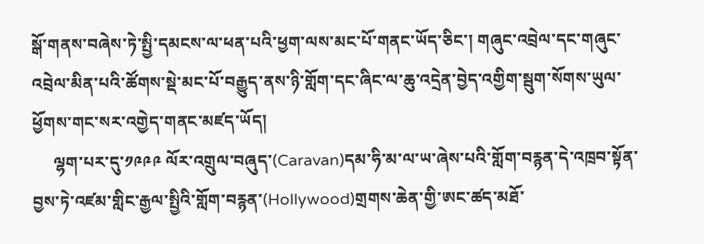སྒོ་གནས་བཞེས་ཏེ་སྤྱི་དམངས་ལ་ཕན་པའི་ཕྱག་ལས་མང་པོ་གནང་ཡོད་ཅིང་། གཞུང་འབྲེལ་དང་གཞུང་འབྲེལ་མིན་པའི་ཚོགས་སྡེ་མང་པོ་བརྒྱུད་ནས་ཉི་གློག་དང་ཞིང་ལ་ཆུ་འདྲེན་བྱེད་འགྱིག་སྦུག་སོགས་ཡུལ་ཕྱོགས་གང་སར་འགྱེད་གནང་མཛད་ཡོད།
     ལྷག་པར་དུ་༡༩༩༩ ལོར་འགྲུལ་བཞུད་(Caravan)དམ་ཧི་མ་ལ་ཡ་ཞེས་པའི་གློག་བརྙན་དེ་འཁྲབ་སྟོན་བྱས་ཏེ་འཛམ་གླིང་རྒྱལ་སྤྱིའི་གློག་བརྙན་(Hollywood)གྲགས་ཆེན་གྱི་ཨང་ཚད་མཐོ་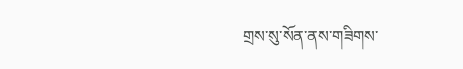གྲས་སུ་སོན་ནས་གཟིགས་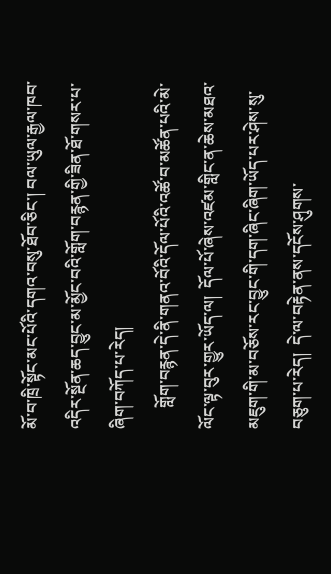མོ་བ་ཁྲི་སྟོང་མང་པོའི་དགའ་བསུ་ཐོབ་ཅིང་། བལ་ཡུལ་རྒྱལ་ཁབ་འདིར་སྔོན་ཆད་བྱུང་མ་མྱོང་བའི་གློག་བརྙན་གྱི་ཟིན་ཐོ་གསར་པ་ཞིག་བཀོད་པ་རེད།
     གློག་བརྙན་དེ་ནི་གནའ་བོའི་དོལ་པོའི་འཚོ་བ་མཚོན་པའི་མེ་ལོང་ལྟ་བུར་གྱུར་ཡོད་ལ།  དོལ་པོ་ཞེས་འཛམ་གླིང་ན་ཆེས་མཐའ་མཇུག་གི་མ་བཅོས་རང་བྱུང་གི་དག་ཞིང་ཞིག་ཡོད་པར་ཤེས་སུ་བཅུག་པ་རེད།  དེ་ལ་བརྟེན་ནས་དངོས་ཤུགས་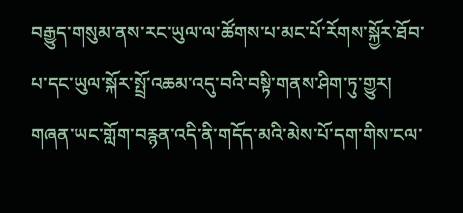བརྒྱུད་གསུམ་ནས་རང་ཡུལ་ལ་ཚོགས་པ་མང་པོ་རོགས་སྐྱོར་ཐོབ་པ་དང་ཡུལ་སྐོར་སྤྲོ་འཆམ་འདུ་བའི་བསྟི་གནས་ཤིག་ཏུ་གྱུར། གཞན་ཡང་གློག་བརྙན་འདི་ནི་གདོད་མའི་མེས་པོ་དག་གིས་ངལ་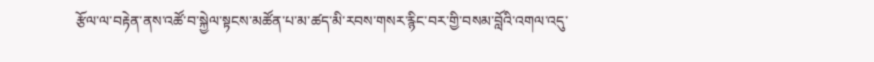རྩོལ་ལ་བརྟེན་ནས་འཚོ་བ་སྐྱེལ་སྟངས་མཚོན་པ་མ་ཚད་མི་རབས་གསར་རྙིང་བར་གྱི་བསམ་བློའི་འགལ་འདུ་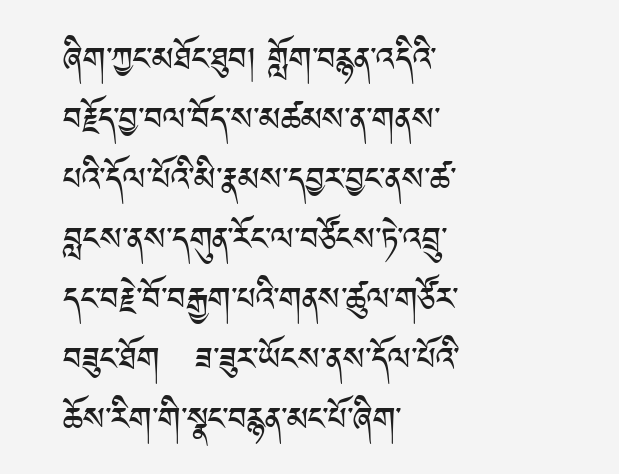ཞིག་ཀྱང་མཐོང་ཐུབ། གློག་བརྙན་འདིའི་བརྗོད་བྱ་བལ་བོད་ས་མཚམས་ན་གནས་པའི་དོལ་པོའི་མི་རྣམས་དབྱར་བྱང་ནས་ཚ་བླངས་ནས་དགུན་རོང་ལ་བཙོངས་ཏེ་འབྲུ་དང་བརྗེ་བོ་བརྒྱག་པའི་གནས་ཚུལ་གཙོར་བཟུང་ཐོག   ཟ་ཟུར་ཡོངས་ནས་དོལ་པོའི་ཆོས་རིག་གི་སྣང་བརྙན་མང་པོ་ཞིག་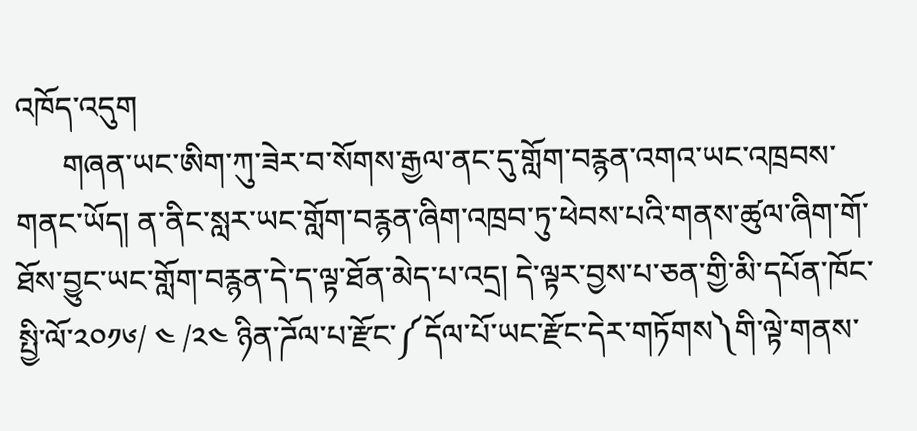འཁོད་འདུག
      གཞན་ཡང་ཨིག་ཀུ་ཟེར་བ་སོགས་རྒྱལ་ནང་དུ་གློག་བརྙན་འགའ་ཡང་འཁྲབས་གནང་ཡོད། ན་ནིང་སླར་ཡང་གློག་བརྙན་ཞིག་འཁྲབ་ཏུ་ཕེབས་པའི་གནས་ཚུལ་ཞིག་གོ་ཐོས་བྱུང་ཡང་གློག་བརྙན་དེ་ད་ལྟ་ཐོན་མེད་པ་འདྲ། དེ་ལྟར་བྱས་པ་ཅན་གྱི་མི་དཔོན་ཁོང་སྤྱི་ལོ་༢༠༡༦/ ༤ /༢༤ ཉིན་ཌོལ་པ་རྫོང་༼དོལ་པོ་ཡང་རྫོང་དེར་གཏོགས༽གི་ལྟེ་གནས་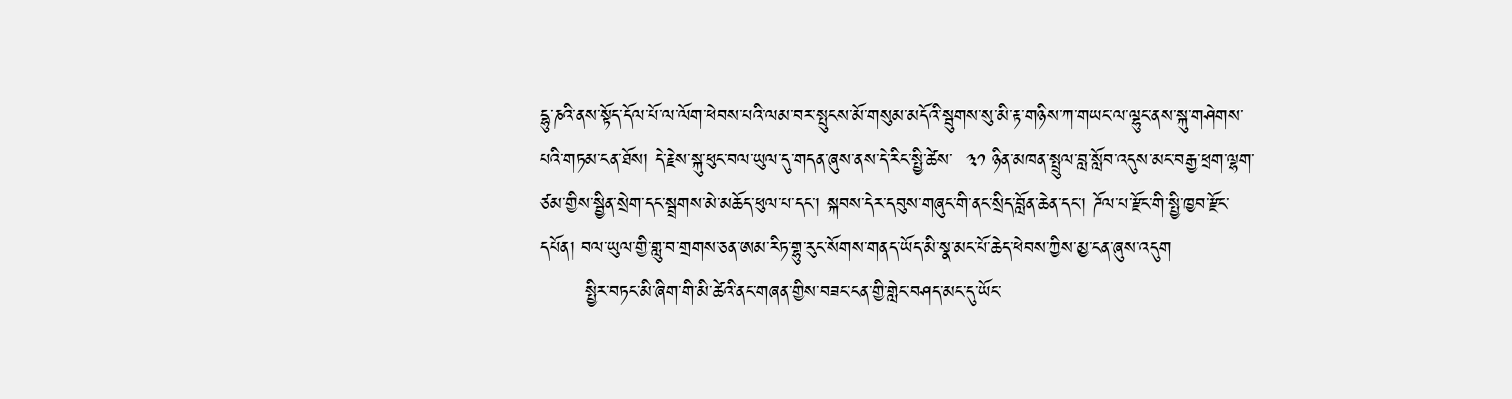དྷུ་ཎའི་ནས་སྟོད་དོལ་པོ་ལ་ལོག་ཕེབས་པའི་ལམ་བར་སྤུངས་མོ་གསུམ་མདོའི་སྦུགས་སུ་མི་རྟ་གཉིས་ཀ་གཡང་ལ་ལྷུང་ནས་སྐུ་གཤེགས་པའི་གཏམ་ངན་ཐོས། དེ་རྗེས་སྐུ་ཕུང་བལ་ཡུལ་དུ་གདན་ཞུས་ནས་དེ་རིང་སྤྱི་ཚེས་  ༣༡ ཉིན་མཁན་སྤྲུལ་བླ་སློབ་འདུས་མང་བརྒྱ་ཕྲག་ལྷག་ཙམ་གྱིས་སྦྱིན་སྲེག་དང་སྦྲགས་མེ་མཆོད་ཕུལ་པ་དང་། སྐབས་དེར་དབུས་གཞུང་གི་ནང་སྲིད་བློན་ཆེན་དང་། ཌོལ་པ་རྫོང་གི་སྤྱི་ཁྱབ་རྫོང་དཔོན། བལ་ཡུལ་གྱི་གླུ་བ་གྲགས་ཅན་ཨམ་རིཏ་གྷུ་རུང་སོགས་གནད་ཡོད་མི་སྣ་མང་པོ་ཆེད་ཕེབས་ཀྱིས་མྱ་ངན་ཞུས་འདུག
       སྤྱིར་བཏང་མི་ཞིག་གི་མི་ཚེའི་ནང་གཞན་གྱིས་བཟང་ངན་གྱི་གླེང་བཤད་མང་དུ་ཡོང་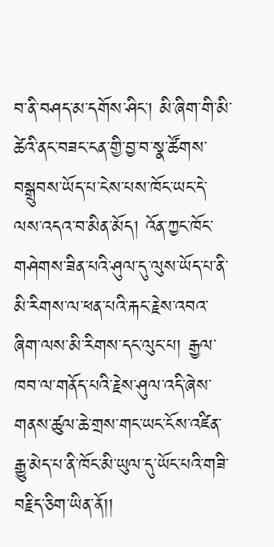བ་ནི་བཤད་མ་དགོས་ཤིང་། མི་ཞིག་གི་མི་ཚེའི་ནང་བཟང་ངན་གྱི་བྱ་བ་སྣ་ཚོགས་བསྒྲུབས་ཡོད་པ་ངེས་པས་ཁོང་ཡང་དེ་ལས་འདའ་བ་མིན་མོད། འོན་ཀྱང་ཁོང་གཤེགས་ཟིན་པའི་ཤུལ་དུ་ལུས་ཡོད་པ་ནི་མི་རིགས་ལ་ཕན་པའི་རྐང་རྗེས་འབའ་ཞིག་ལས་མི་རིགས་དང་ལུང་པ། རྒྱལ་ཁབ་ལ་གནོད་པའི་རྗེས་ཤུལ་འདི་ཞེས་གནས་ཚུལ་ཆེ་གྲས་གང་ཡང་ངོས་འཛིན་རྒྱུ་མེད་པ་ནི་ཁོང་མི་ཡུལ་དུ་ཡོང་པའི་གཟི་བརྗིད་ཅིག་ཡིན་ནོ།།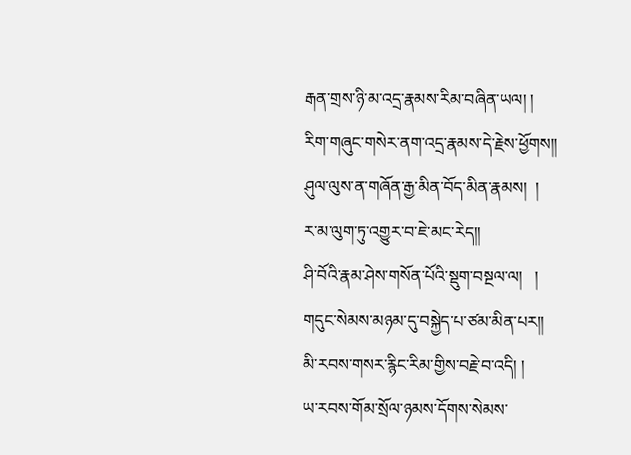རྒན་གྲས་ཉི་མ་འདྲ་རྣམས་རིམ་བཞིན་ཡལ། །
རིག་གཞུང་གསེར་ནག་འདྲ་རྣམས་དེ་རྗེས་ཕྱོགས།།
ཤུལ་ལུས་ན་གཞོན་རྒྱ་མིན་བོད་མིན་རྣམས།  །
ར་མ་ལུག་ཏུ་འགྱུར་བ་ཇེ་མང་རེད།།
ཤི་བོའི་རྣམ་ཤེས་གསོན་པོའི་སྡུག་བསྔལ་ལ།   །
གདུང་སེམས་མཉམ་དུ་བསྐྱེད་པ་ཙམ་མིན་པར།།
མི་རབས་གསར་རྙིང་རིམ་གྱིས་བརྗེ་བ་འདི། །
ཡ་རབས་གོམ་སྲོལ་ཉམས་དོགས་སེམས་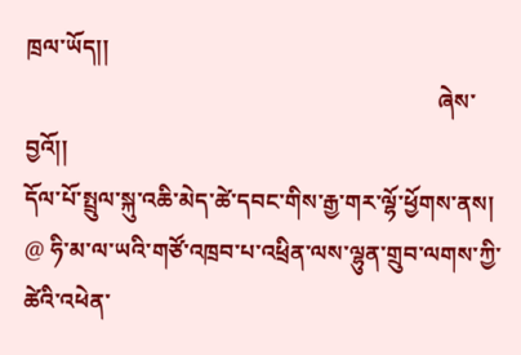ཁྲལ་ཡོད།།
                                                                        ཞེས་བྱའོ།།
དོལ་པོ་སྤྲུལ་སྐུ་འཆི་མེད་ཚེ་དབང་གིས་རྒྱ་གར་ལྷོ་ཕྱོགས་ནས།
@ ཧི་མ་ལ་ཡའི་གཙོ་འཁྲབ་པ་འཕྲིན་ལས་ལྷུན་གྲུབ་ལགས་ཀྱི་ཚེའི་འཕེན་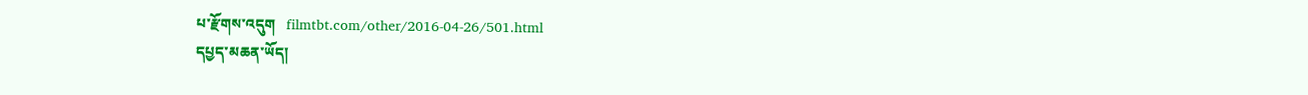པ་རྫོགས་འདུག   filmtbt.com/other/2016-04-26/501.html
དཔྱད་མཆན་ཡོད།